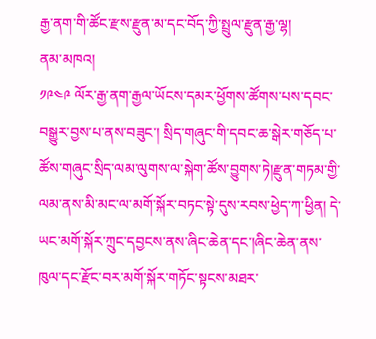རྒྱ་ནག་གི་ཚོང་རྫས་རྫུན་མ་དང་བོད་ཀྱི་སྤྲུལ་རྫུན་རྒྱ་ལྷ།
ནམ་མཁའ།
༡༩༤༩ ལོར་རྒྱ་ནག་རྒྱལ་ཡོངས་དམར་ཕྱོགས་ཚོགས་པས་དབང་བསྒྱུར་བྱས་པ་ནས་བཟུང་། སྲིད་གཞུང་གི་དབང་ཆ་སྒེར་གཅོད་པ་ཚོས་གཞུང་སྲིད་ལམ་ལུགས་ལ་སྐེག་ཚོས་བྱུགས་ཏེ།རྫུན་གཏམ་གྱི་ལམ་ནས་མི་མང་ལ་མགོ་སྐོར་བཏང་སྟེ་དུས་རབས་ཕྱེད་ཀ་ཕྱིན། དེ་ཡང་མགོ་སྐོར་ཀྲུང་དབྱངས་ནས་ཞིང་ཆེན་དང་།ཞིང་ཆེན་ནས་ཁུལ་དང་རྫོང་བར་མགོ་སྐོར་གཏོང་སྟངས་མཐར་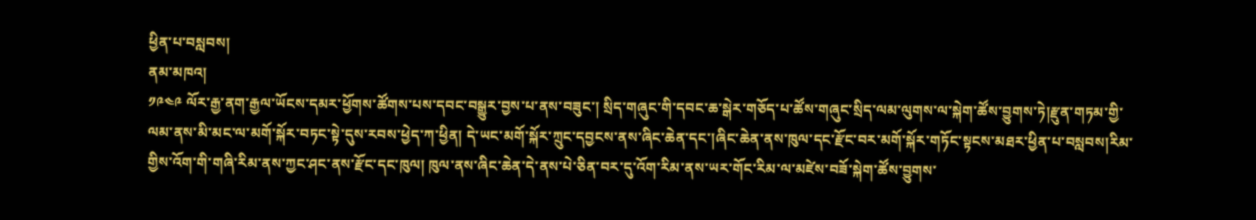ཕྱིན་པ་བསླབས།
ནམ་མཁའ།
༡༩༤༩ ལོར་རྒྱ་ནག་རྒྱལ་ཡོངས་དམར་ཕྱོགས་ཚོགས་པས་དབང་བསྒྱུར་བྱས་པ་ནས་བཟུང་། སྲིད་གཞུང་གི་དབང་ཆ་སྒེར་གཅོད་པ་ཚོས་གཞུང་སྲིད་ལམ་ལུགས་ལ་སྐེག་ཚོས་བྱུགས་ཏེ།རྫུན་གཏམ་གྱི་ལམ་ནས་མི་མང་ལ་མགོ་སྐོར་བཏང་སྟེ་དུས་རབས་ཕྱེད་ཀ་ཕྱིན། དེ་ཡང་མགོ་སྐོར་ཀྲུང་དབྱངས་ནས་ཞིང་ཆེན་དང་།ཞིང་ཆེན་ནས་ཁུལ་དང་རྫོང་བར་མགོ་སྐོར་གཏོང་སྟངས་མཐར་ཕྱིན་པ་བསླབས།རིམ་གྱིས་འོག་གི་གཞི་རིམ་ནས་ཀྱང་ཤང་ནས་རྫོང་དང་ཁུལ། ཁུལ་ནས་ཞིང་ཆེན་དེ་ནས་པེ་ཅིན་བར་དུ་འོག་རིམ་ནས་ཡར་གོང་རིམ་ལ་མཛེས་བཟོ་སྐེག་ཚོས་བྱུགས་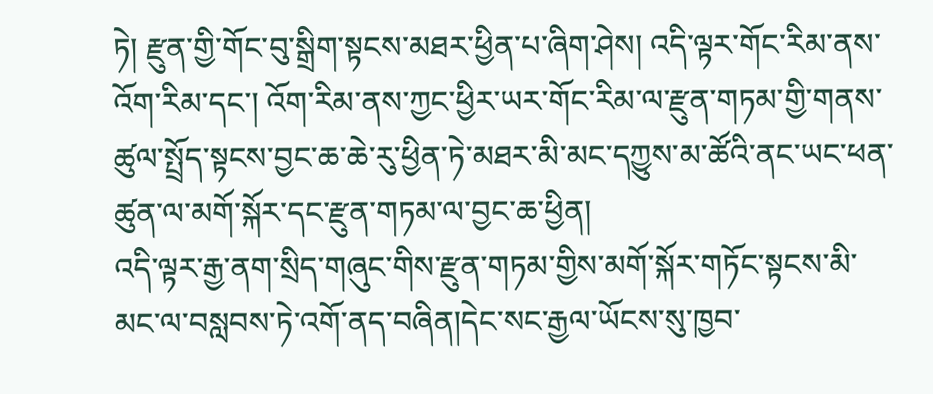ཏེ། རྫུན་གྱི་གོང་བུ་སྒྲིག་སྟངས་མཐར་ཕྱིན་པ་ཞིག་ཤེས། འདི་ལྟར་གོང་རིམ་ནས་འོག་རིམ་དང་། འོག་རིམ་ནས་ཀྱང་ཕྱིར་ཡར་གོང་རིམ་ལ་རྫུན་གཏམ་གྱི་གནས་ཚུལ་སྤྲོད་སྟངས་བྱང་ཆ་ཆེ་རུ་ཕྱིན་ཏེ་མཐར་མི་མང་དཀྱུས་མ་ཚོའི་ནང་ཡང་ཕན་ཚུན་ལ་མགོ་སྐོར་དང་རྫུན་གཏམ་ལ་བྱང་ཆ་ཕྱིན།
འདི་ལྟར་རྒྱ་ནག་སྲིད་གཞུང་གིས་རྫུན་གཏམ་གྱིས་མགོ་སྐོར་གཏོང་སྟངས་མི་མང་ལ་བསླབས་ཏེ་འགོ་ནད་བཞིན།དེང་སང་རྒྱལ་ཡོངས་སུ་ཁྱབ་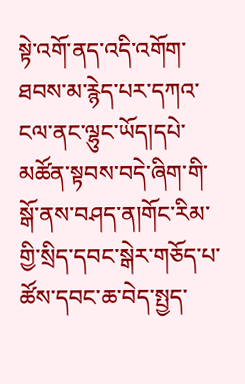སྟེ་འགོ་ནད་འདི་འགོག་ཐབས་མ་རྙེད་པར་དཀའ་ངལ་ནང་ལྷུང་ཡོད།དཔེ་མཚོན་སྟབས་བདེ་ཞིག་གི་སྒོ་ནས་བཤད་ན།གོང་རིམ་གྱི་སྲིད་དབང་སྒེར་གཅོད་པ་ཚོས་དབང་ཆ་བེད་སྤྱད་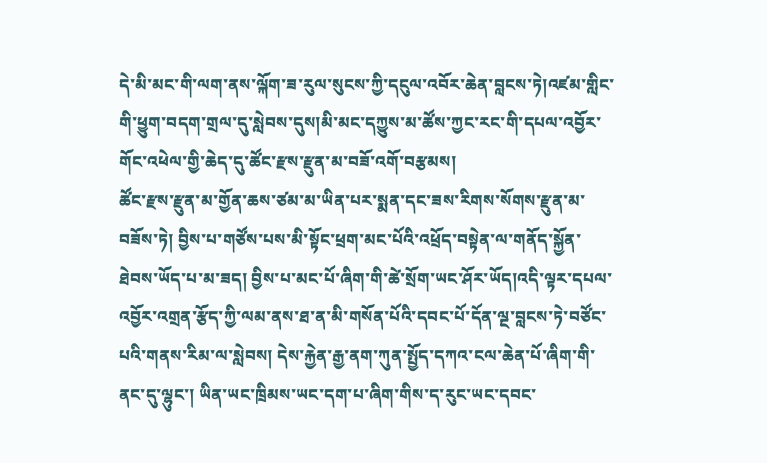དེ་མི་མང་གི་ལག་ནས་ལྐོག་ཟ་རུལ་སུངས་ཀྱི་དངུལ་འབོར་ཆེན་བླངས་ཏེ།འཛམ་གླིང་གི་ཕྱུག་བདག་གྲལ་དུ་སླེབས་དུས།མི་མང་དཀྱུས་མ་ཚོས་ཀྱང་རང་གི་དཔལ་འབྱོར་གོང་འཕེལ་གྱི་ཆེད་དུ་ཚོང་རྫས་རྫུན་མ་བཟོ་འགོ་བརྩམས།
ཚོང་རྫས་རྫུན་མ་གྱོན་ཆས་ཙམ་མ་ཡིན་པར་སྨན་དང་ཟས་རིགས་སོགས་རྫུན་མ་བཟོས་ཏེ། བྱིས་པ་གཙོས་པས་མི་སྟོང་ཕྲག་མང་པོའི་འཕྲོད་བསྟེན་ལ་གནོད་སྐྱོན་ཐེབས་ཡོད་པ་མ་ཟད། བྱིས་པ་མང་པོ་ཞིག་གི་ཚེ་སྲོག་ཡང་ཤོར་ཡོད།འདི་ལྟར་དཔལ་འབྱོར་འགྲན་རྩོད་ཀྱི་ལམ་ནས་ཐ་ན་མི་གསོན་པོའི་དབང་པོ་དོན་ལྔ་བླངས་ཏེ་བཙོང་པའི་གནས་རིམ་ལ་སླེབས། དེས་རྐྱེན་རྒྱ་ནག་ཀུན་སྤྱོད་དཀའ་ངལ་ཆེན་པོ་ཞིག་གི་ནང་དུ་ལྷུང་། ཡིན་ཡང་ཁྲིམས་ཡང་དག་པ་ཞིག་གིས་ད་རུང་ཡང་དབང་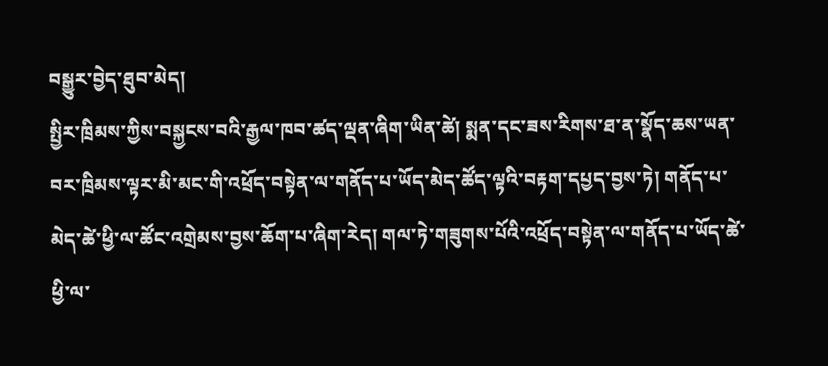བསྒྱུར་བྱེད་ཐུབ་མེད།
སྤྱིར་ཁྲིམས་ཀྱིས་བསྐྱངས་བའི་རྒྱལ་ཁབ་ཚད་ལྡན་ཞིག་ཡིན་ཚེ། སྨན་དང་ཟས་རིགས་ཐ་ན་སྣོད་ཆས་ཡན་བར་ཁྲིམས་ལྟར་མི་མང་གི་འཕྲོད་བསྟེན་ལ་གནོད་པ་ཡོད་མེད་ཚོད་ལྟའི་བརྟག་དཔྱད་བྱས་ཏེ། གནོད་པ་མེད་ཚེ་ཕྱི་ལ་ཚོང་འགྲེམས་བྱས་ཆོག་པ་ཞིག་རེད། གལ་ཏེ་གཟུགས་པོའི་འཕྲོད་བསྟེན་ལ་གནོད་པ་ཡོད་ཚེ་ཕྱི་ལ་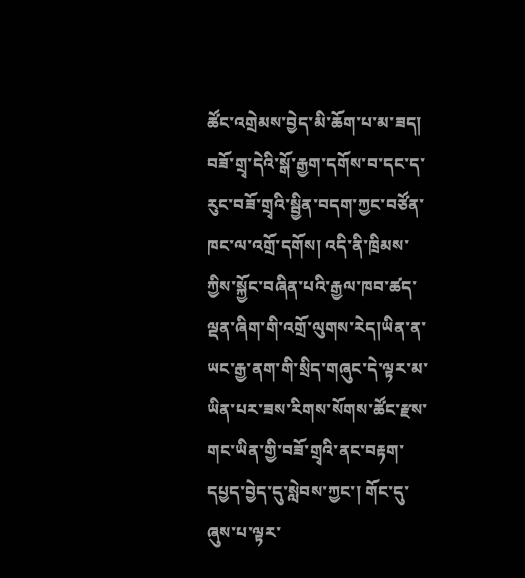ཚོང་འགྲེམས་བྱེད་མི་ཆོག་པ་མ་ཟད། བཟོ་གྲྭ་དེའི་སྒོ་རྒྱག་དགོས་བ་དང་ད་རུང་བཟོ་གྲྭའི་སྦྱིན་བདག་ཀྱང་བཙོན་ཁང་ལ་འགྲོ་དགོས། འདི་ནི་ཁྲིམས་ཀྱིས་སྐྱོང་བཞིན་པའི་རྒྱལ་ཁབ་ཚད་ལྡན་ཞིག་གི་འགྲོ་ལུགས་རེད།ཡིན་ན་ཡང་རྒྱ་ནག་གི་སྲིད་གཞུང་དེ་ལྟར་མ་ཡིན་པར་ཟས་རིགས་སོགས་ཚོང་རྫས་གང་ཡིན་གྱི་བཟོ་གྲྭའི་ནང་བརྟག་དཔྱད་བྱེད་དུ་སླེབས་ཀྱང་། གོང་དུ་ཞུས་པ་ལྟར་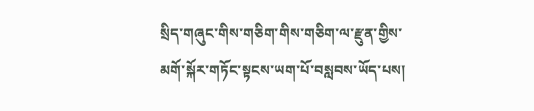སྲིད་གཞུང་གིས་གཅིག་གིས་གཅིག་ལ་རྫུན་གྱིས་མགོ་སྐོར་གཏོང་སྟངས་ཡག་པོ་བསླབས་ཡོད་པས།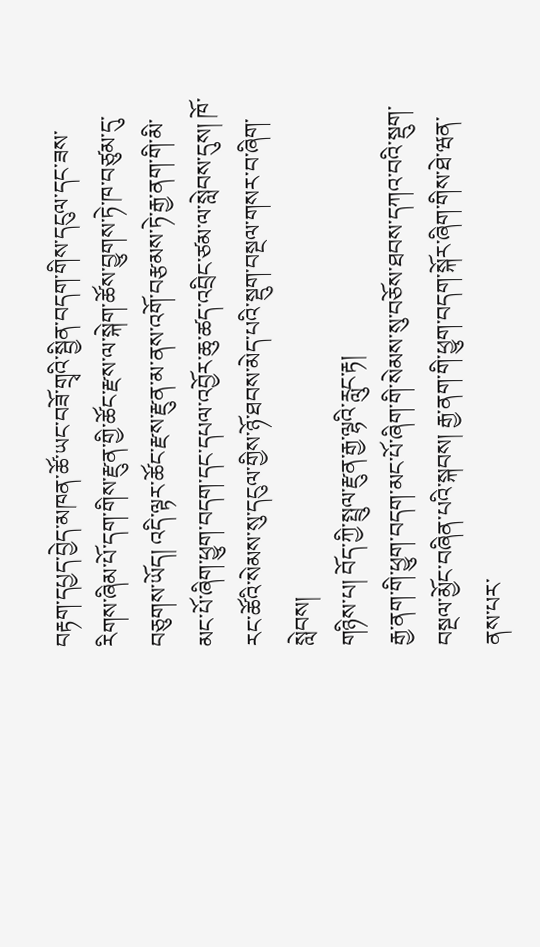བརྟག་དཔྱད་བྱེད་མཁན་ཚོ་ཡང་བཟོ་གྲྭའི་སྦྱིན་བདག་གིས་དངུལ་དང་ཟས་རིགས་ཞིམ་པོ་དག་གིས་རྫུན་གྱི་ཚོང་རྫས་ལ་སྐེག་ཚོས་བྱུགས་ཏེ་ཁ་བཙུམ་དུ་བཅུགས་ཡོད། འདི་ལྟར་ཚོང་རྫས་རྫུན་མ་ནས་འགོ་བརྩམས་ཏེ་རྒྱ་ནག་གི་མི་མང་པོ་ཞིག་ཕྱུག་བདག་དང་དཔལ་འབྱོར་ཆུ་ཚད་འབྲིང་ཙམ་ལ་སླེབས་དུས། ཁོ་རང་ཚོའི་སེམས་སུ་དངུལ་གྱིས་ཉོ་ཐབས་མེད་པའི་སྡུག་བསྔལ་གསར་བ་ཞིག་སླེབས།
གཉིས་པ། བོད་ཀྱི་སྤྲུལ་རྫུན་རྒྱ་ལྷའི་རླུང་རྟ།
རྒྱ་ནག་གི་ཕྱུག་བདག་མང་པོ་ཞིག་གི་སེམས་སུ་བཅོས་ཐབས་དཀའ་བའི་སྡུག་བསྔལ་མྱོང་བཞིན་པའི་སྐབས། རྒྱ་ནག་གི་ཕྱུག་བདག་སྐོར་ཞིག་གིས་ཐེ་ཝན་ནས་པར་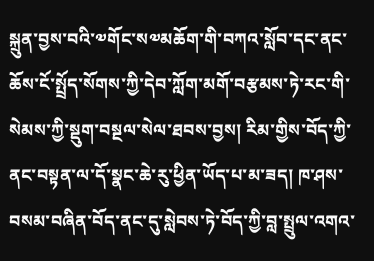སྐྲུན་བྱས་བའི་༧གོང་ས༧མཆོག་གི་བཀའ་སློབ་དང་ནང་ཆོས་ངོ་སྤྲོད་སོགས་ཀྱི་དེབ་ཀློག་མགོ་བརྩམས་ཏེ་རང་གི་སེམས་ཀྱི་སྡུག་བསྔལ་སེལ་ཐབས་བྱས། རིམ་གྱིས་བོད་ཀྱི་ནང་བསྟན་ལ་དོ་སྣང་ཆེ་རུ་ཕྱིན་ཡོད་པ་མ་ཟད། ཁ་ཤས་བསམ་བཞིན་བོད་ནང་དུ་སླེབས་ཏེ་བོད་ཀྱི་བླ་སྤྲུལ་འགའ་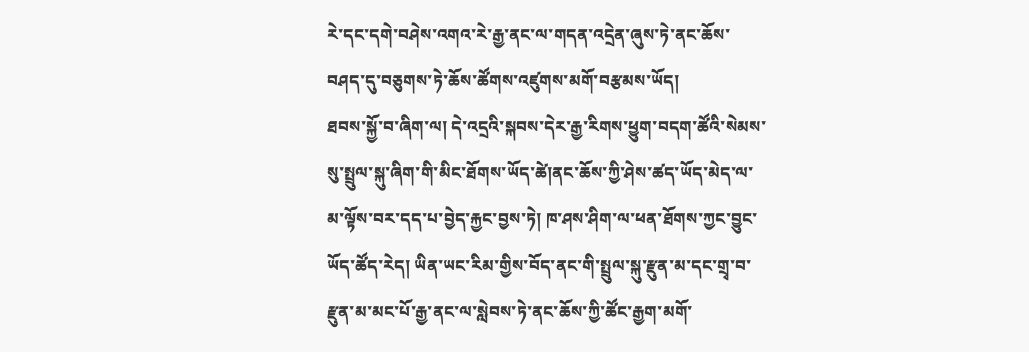རེ་དང་དགེ་བཤེས་འགའ་རེ་རྒྱ་ནང་ལ་གདན་འདྲེན་ཞུས་ཏེ་ནང་ཆོས་བཤད་དུ་བཅུགས་ཏེ་ཆོས་ཚོགས་འཛུགས་མགོ་བརྩམས་ཡོད།
ཐབས་སྐྱོ་བ་ཞིག་ལ། དེ་འདྲའི་སྐབས་དེར་རྒྱ་རིགས་ཕྱུག་བདག་ཚོའི་སེམས་སུ་སྤྲུལ་སྐུ་ཞིག་གི་མིང་ཐོགས་ཡོད་ཚེ།ནང་ཆོས་ཀྱི་ཤེས་ཚད་ཡོད་མེད་ལ་མ་ལྟོས་བར་དད་པ་བྱེད་རྐྱང་བྱས་ཏེ། ཁ་ཤས་ཤིག་ལ་ཕན་ཐོགས་ཀྱང་བྱུང་ཡོད་ཚོད་རེད། ཡིན་ཡང་རིམ་གྱིས་བོད་ནང་གི་སྤྲུལ་སྐུ་རྫུན་མ་དང་གྲྭ་བ་རྫུན་མ་མང་པོ་རྒྱ་ནང་ལ་སླེབས་ཏེ་ནང་ཆོས་ཀྱི་ཚོང་རྒྱག་མགོ་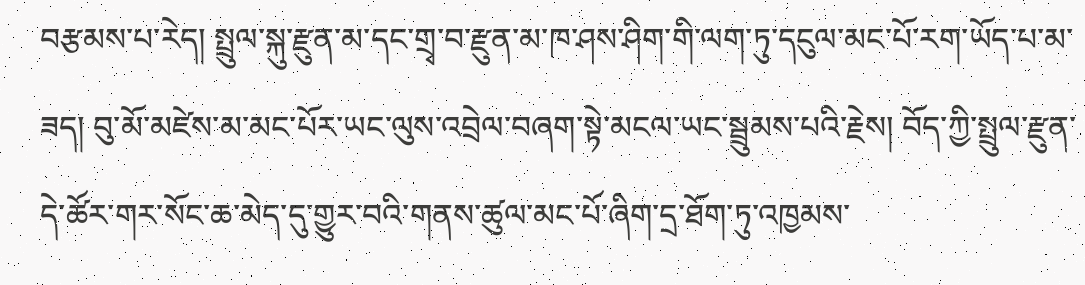བརྩམས་པ་རེད། སྤྲུལ་སྐུ་རྫུན་མ་དང་གྲྭ་བ་རྫུན་མ་ཁ་ཤས་ཤིག་གི་ལག་ཏུ་དངུལ་མང་པོ་རག་ཡོད་པ་མ་ཟད། བུ་མོ་མཛེས་མ་མང་པོར་ཡང་ལུས་འབྲེལ་བཞག་སྟེ་མངལ་ཡང་སྦྲུམས་པའི་རྗེས། བོད་ཀྱི་སྤྲུལ་རྫུན་དེ་ཚོར་གར་སོང་ཆ་མེད་དུ་གྱུར་བའི་གནས་ཚུལ་མང་པོ་ཞིག་དྲ་ཐོག་ཏུ་འཁྱམས་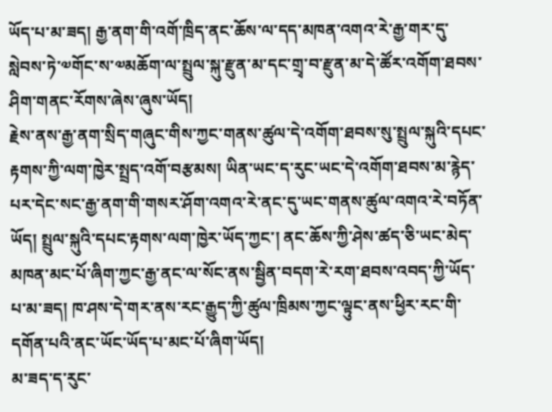ཡོད་པ་མ་ཟད། རྒྱ་ནག་གི་འགོ་ཁྲིད་ནང་ཆོས་ལ་དད་མཁན་འགའ་རེ་རྒྱ་གར་དུ་སླེབས་ཏེ་༧གོང་ས་༧མཆོག་ལ་སྤྲུལ་སྐུ་རྫུན་མ་དང་གྲྭ་བ་རྫུན་མ་དེ་ཚོར་འགོག་ཐབས་ཤིག་གནང་རོགས་ཞེས་ཞུས་ཡོད།
རྗེས་ནས་རྒྱ་ནག་སྲིད་གཞུང་གིས་ཀྱང་གནས་ཚུལ་དེ་འགོག་ཐབས་སུ་སྤྲུལ་སྐུའི་དཔང་རྟགས་ཀྱི་ལག་ཁྱེར་སྤྲད་འགོ་བརྩམས། ཡིན་ཡང་ད་རུང་ཡང་དེ་འགོག་ཐབས་མ་རྙེད་པར་དེང་སང་རྒྱ་ནག་གི་གསར་ཤོག་འགའ་རེ་ནང་དུ་ཡང་གནས་ཚུལ་འགའ་རེ་བཏོན་ཡོད། སྤྲུལ་སྐུའི་དཔང་རྟགས་ལག་ཁྱེར་ཡོད་ཀྱང་། ནང་ཆོས་ཀྱི་ཤེས་ཚད་ཅི་ཡང་མེད་མཁན་མང་པོ་ཞིག་ཀྱང་རྒྱ་ནང་ལ་སོང་ནས་སྦྱིན་བདག་རེ་རག་ཐབས་འབད་ཀྱི་ཡོད་པ་མ་ཟད། ཁ་ཤས་དེ་གར་ནས་རང་རྒྱུད་ཀྱི་ཚུལ་ཁྲིམས་ཀྱང་ལྟུང་ནས་ཕྱིར་རང་གི་དགོན་པའི་ནང་ཡོང་ཡོད་པ་མང་པོ་ཞིག་ཡོད།
མ་ཟད་ད་རུང་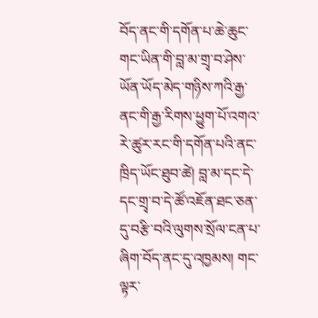བོད་ནང་གི་དགོན་པ་ཆེ་ཆུང་གང་ཡིན་གི་བླ་མ་གྲྭ་བ་ཤེས་ཡོན་ཡོད་མེད་གཉིས་ཀའི་རྒྱ་ནང་གི་རྒྱ་རིགས་ཕྱུག་པོ་འགའ་རེ་ཚུར་རང་གི་དགོན་པའི་ནང་ཁྲིད་ཡོང་ཐུབ་ཚེ། བླ་མ་དང་དེ་དང་གྲྭ་བ་དེ་ཚོ་འཇོན་ཐང་ཅན་དུ་བརྩི་བའི་ལུགས་སྲོལ་ངན་པ་ཞིག་བོད་ནང་དུ་འཁྱམས། གང་ལྟར་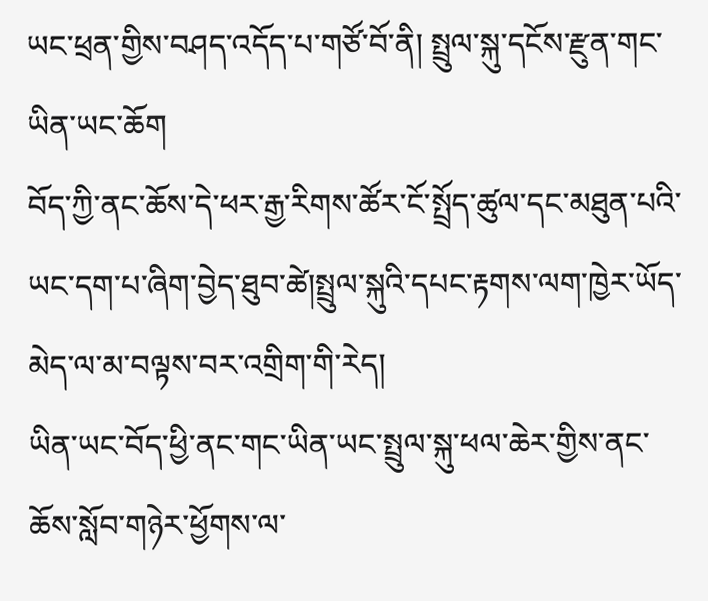ཡང་ཕྲན་གྱིས་བཤད་འདོད་པ་གཙོ་བོ་ནི། སྤྲུལ་སྐུ་དངོས་རྫུན་གང་ཡིན་ཡང་ཆོག
བོད་ཀྱི་ནང་ཆོས་དེ་ཕར་རྒྱ་རིགས་ཚོར་ངོ་སྤྲོད་ཚུལ་དང་མཐུན་པའི་ཡང་དག་པ་ཞིག་བྱེད་ཐུབ་ཚེ།སྤྲུལ་སྐུའི་དཔང་རྟགས་ལག་ཁྱེར་ཡོད་མེད་ལ་མ་བལྟས་བར་འགྲིག་གི་རེད།
ཡིན་ཡང་བོད་ཕྱི་ནང་གང་ཡིན་ཡང་སྤྲུལ་སྐུ་ཕལ་ཆེར་གྱིས་ནང་ཆོས་སློབ་གཉེར་ཕྱོགས་ལ་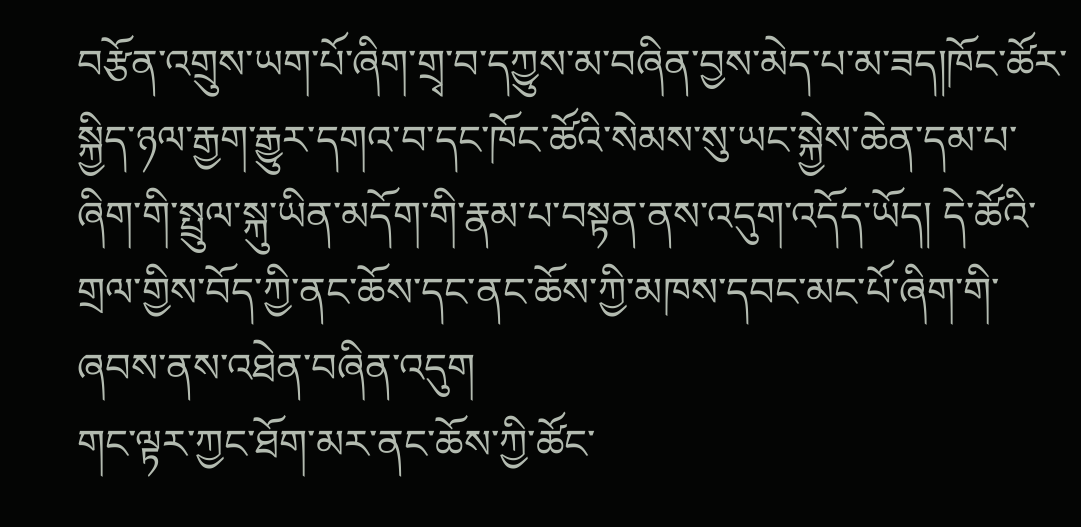བརྩོན་འགྲུས་ཡག་པོ་ཞིག་གྲྭ་བ་དཀྱུས་མ་བཞིན་བྱས་མེད་པ་མ་ཟད།ཁོང་ཚོར་སྐྱིད་ཉལ་རྒྱག་རྒྱུར་དགའ་བ་དང་ཁོང་ཚོའི་སེམས་སུ་ཡང་སྐྱེས་ཆེན་དམ་པ་ཞིག་གི་སྤྲུལ་སྐུ་ཡིན་མདོག་གི་རྣམ་པ་བསྟན་ནས་འདུག་འདོད་ཡོད། དེ་ཚོའི་གྲལ་གྱིས་བོད་ཀྱི་ནང་ཆོས་དང་ནང་ཆོས་ཀྱི་མཁས་དབང་མང་པོ་ཞིག་གི་ཞབས་ནས་འཐེན་བཞིན་འདུག
གང་ལྟར་ཀྱང་ཐོག་མར་ནང་ཆོས་ཀྱི་ཚོང་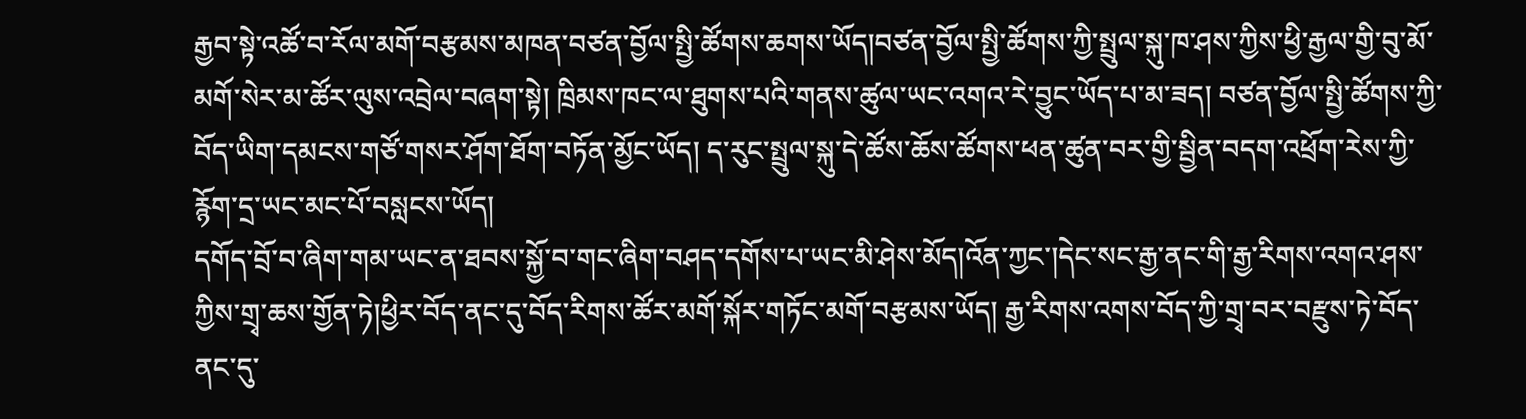རྒྱབ་སྟེ་འཚོ་བ་རོལ་མགོ་བརྩམས་མཁན་བཙན་བྱོལ་སྤྱི་ཚོགས་ཆགས་ཡོད།བཙན་བྱོལ་སྤྱི་ཚོགས་ཀྱི་སྤྲུལ་སྐུ་ཁ་ཤས་ཀྱིས་ཕྱི་རྒྱལ་གྱི་བུ་མོ་མགོ་སེར་མ་ཚོར་ལུས་འབྲེལ་བཞག་སྟེ། ཁྲིམས་ཁང་ལ་ཐུགས་པའི་གནས་ཚུལ་ཡང་འགའ་རེ་བྱུང་ཡོད་པ་མ་ཟད། བཙན་བྱོལ་སྤྱི་ཚོགས་ཀྱི་བོད་ཡིག་དམངས་གཙོ་གསར་ཤོག་ཐོག་བཏོན་མྱོང་ཡོད། ད་རུང་སྤྲུལ་སྐུ་དེ་ཚོས་ཆོས་ཚོགས་ཕན་ཚུན་བར་གྱི་སྦྱིན་བདག་འཕྲོག་རེས་ཀྱི་རྙོག་དྲ་ཡང་མང་པོ་བསླངས་ཡོད།
དགོད་བྲོ་བ་ཞིག་གམ་ཡང་ན་ཐབས་སྐྱོ་བ་གང་ཞིག་བཤད་དགོས་པ་ཡང་མི་ཤེས་མོད།འོན་ཀྱང་།དེང་སང་རྒྱ་ནང་གི་རྒྱ་རིགས་འགའ་ཤས་ཀྱིས་གྲྭ་ཆས་གྱོན་ཏེ།ཕྱིར་བོད་ནང་དུ་བོད་རིགས་ཚོར་མགོ་སྐོར་གཏོང་མགོ་བརྩམས་ཡོད། རྒྱ་རིགས་འགས་བོད་ཀྱི་གྲྭ་བར་བརྫུས་ཏེ་བོད་ནང་དུ་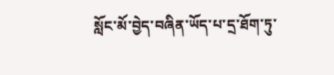སློང་མོ་བྱེད་བཞིན་ཡོད་པ་དྲ་ཐོག་ཏུ་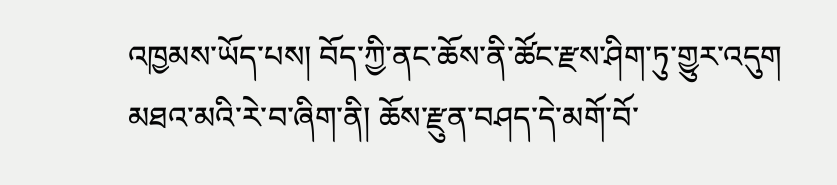འཁྱམས་ཡོད་པས། བོད་ཀྱི་ནང་ཆོས་ནི་ཚོང་རྫས་ཤིག་ཏུ་གྱུར་འདུག
མཐའ་མའི་རེ་བ་ཞིག་ནི། ཆོས་རྫུན་བཤད་དེ་མགོ་བོ་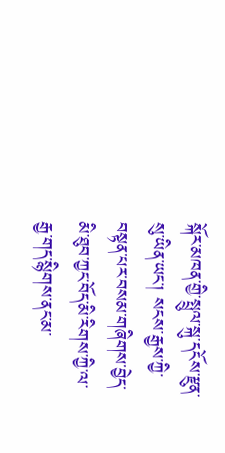སྐོར་མཁན་གྱི་སྤྲུལ་སྐུ་དངོས་རྫུན་སུ་ཡིན་ཡང་། སངས་རྒྱས་ཀྱི་བསྟན་པར་བསམ་གཞིགས་བྱེད་མི་ཐུབ་ཀྱང་བོད་མི་རིགས་ཀྱི་ལ་རྒྱ་གད་སྙིགས་ནང་མ་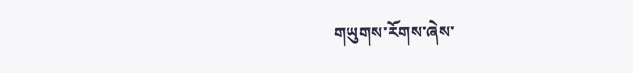གཡུགས་རོགས་ཞེས་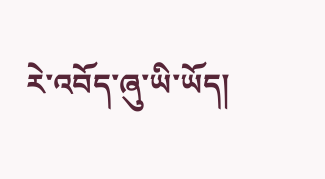རེ་འབོད་ཞུ་ཡི་ཡོད།